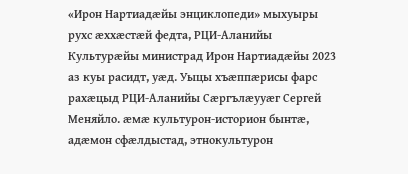«Ирон Нартиадӕйы энциклопеди» мыхуыры рухс ӕххӕстӕй федта, РЦИ-Аланийы Культурӕйы министрад Ирон Нартиадӕйы 2023 аз куы расидт, уӕд. Уыцы хъӕппӕрисы фарс рахӕцыд РЦИ-Аланийы Сӕргълӕууӕг Сергей Меняйло. ӕмӕ культурон-историон бынтӕ, адӕмон сфӕлдыстад, этнокультурон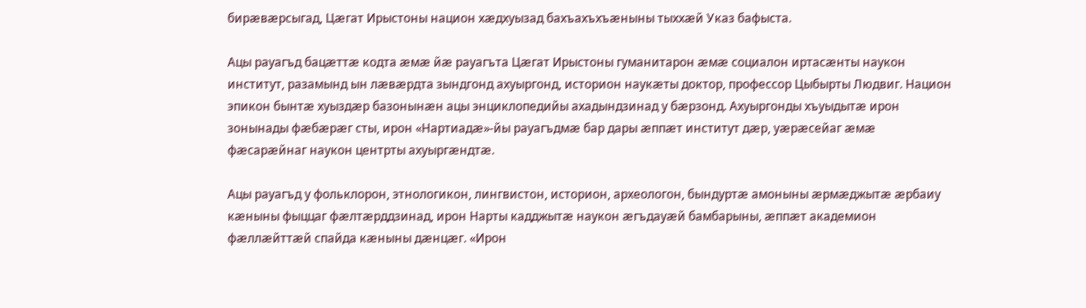бирӕвӕрсыгад, Цӕгат Ирыстоны национ хӕдхуызад бахъахъхъӕныны тыххӕй Указ бафыста.

Ацы рауагъд бацӕттӕ кодта ӕмӕ йӕ рауагъта Цӕгат Ирыстоны гуманитарон ӕмӕ социалон иртасӕнты наукон институт, разамынд ын лӕвӕрдта зындгонд ахуыргонд, историон наукӕты доктор, профессор Цыбырты Людвиг. Национ эпикон бынтӕ хуыздӕр базонынӕн ацы энциклопедийы ахадындзинад у бӕрзонд. Ахуыргонды хъуыдытӕ ирон зонынады фӕбӕрӕг сты, ирон «Нартиадӕ»-йы рауагъдмӕ бар дары ӕппӕт институт дӕр, уӕрӕсейаг ӕмӕ фӕсарӕйнаг наукон центрты ахуыргӕндтӕ.

Ацы рауагъд у фольклорон, этнологикон, лингвистон, историон, археологон, бындуртӕ амоныны ӕрмӕджытӕ ӕрбаиу кӕныны фыццаг фӕлтӕрддзинад, ирон Нарты кадджытӕ наукон ӕгъдауӕй бамбарыны, ӕппӕт академион фӕллӕйттӕй спайда кӕныны дӕнцӕг. «Ирон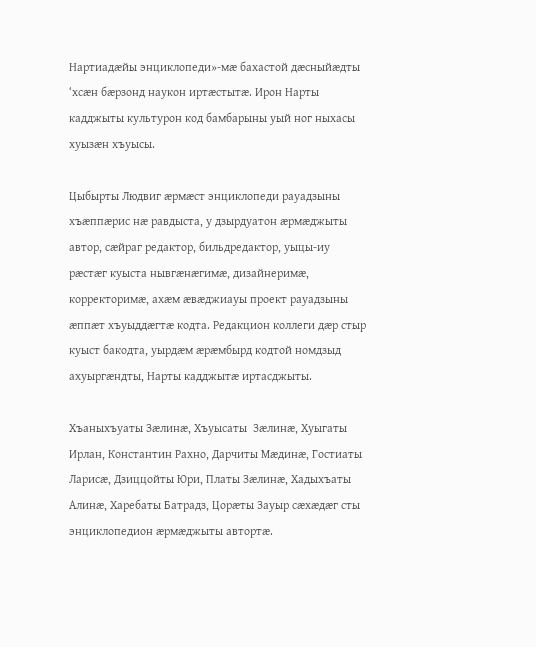Нартиадӕйы энциклопеди»-мӕ бахастой дӕсныйӕдты  ‘хсӕн бӕрзонд наукон иртӕстытӕ. Ирон Нарты кадджыты культурон код бамбарыны уый ног ныхасы хуызӕн хъуысы.

Цыбырты Людвиг ӕрмӕст энциклопеди рауадзыны хъӕппӕрис нӕ равдыста, у дзырдуатон ӕрмӕджыты автор, сӕйраг редактор, бильдредактор, уыцы-иу рӕстӕг куыста нывгӕнӕгимӕ, дизайнеримӕ, корректоримӕ, ахӕм ӕвӕджиауы проект рауадзыны ӕппӕт хъуыддӕгтӕ кодта. Редакцион коллеги дӕр стыр куыст бакодта, уырдӕм ӕрӕмбырд кодтой номдзыд ахуыргӕндты, Нарты кадджытӕ иртасджыты.

Хъаныхъуаты Зӕлинӕ, Хъуысаты  Зӕлинӕ, Хуыгаты Ирлан, Константин Рахно, Дарчиты Мӕдинӕ, Гостиаты Ларисӕ, Дзиццойты Юри, Платы Зӕлинӕ, Хадыхъаты Алинӕ, Харебаты Батрадз, Цорӕты Зауыр сӕхӕдӕг сты энциклопедион ӕрмӕджыты автортӕ.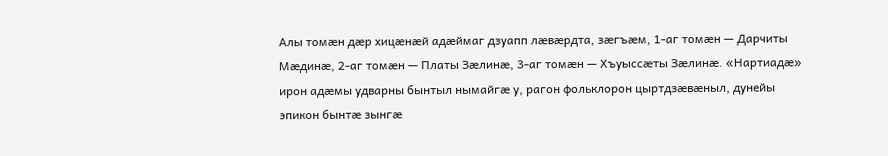Алы томӕн дӕр хицӕнӕй адӕймаг дзуапп лӕвӕрдта, зӕгъӕм, 1-аг томӕн — Дарчиты Мӕдинӕ, 2-аг томӕн — Платы Зӕлинӕ, 3-аг томӕн — Хъуыссӕты Зӕлинӕ. «Нартиадӕ» ирон адӕмы удварны бынтыл нымайгӕ у, рагон фольклорон цыртдзӕвӕныл, дунейы эпикон бынтӕ зынгӕ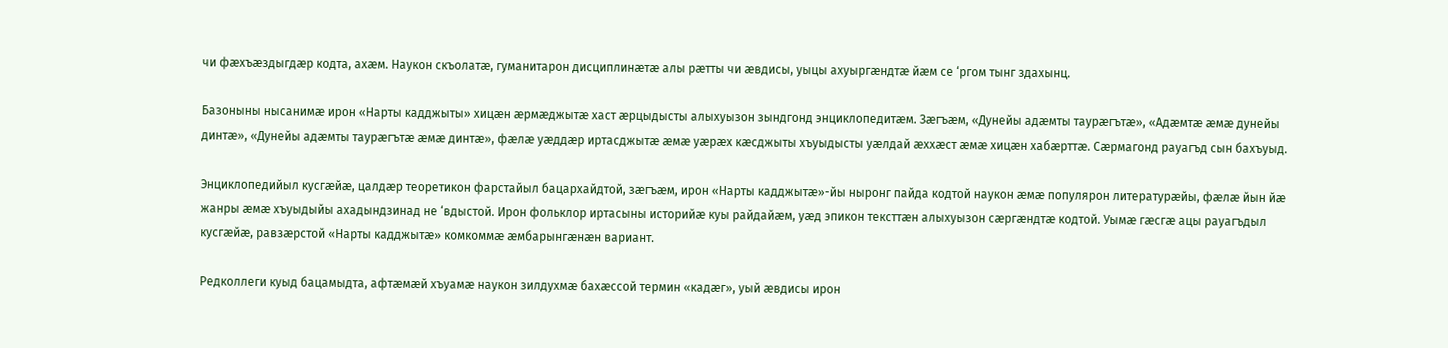чи фӕхъӕздыгдӕр кодта, ахӕм. Наукон скъолатӕ, гуманитарон дисциплинӕтӕ алы рӕтты чи ӕвдисы, уыцы ахуыргӕндтӕ йӕм се ‘ргом тынг здахынц.

Базоныны нысанимӕ ирон «Нарты кадджыты» хицӕн ӕрмӕджытӕ хаст ӕрцыдысты алыхуызон зындгонд энциклопедитӕм. Зӕгъӕм, «Дунейы адӕмты таурӕгътӕ», «Адӕмтӕ ӕмӕ дунейы динтӕ», «Дунейы адӕмты таурӕгътӕ ӕмӕ динтӕ», фӕлӕ уӕддӕр иртасджытӕ ӕмӕ уӕрӕх кӕсджыты хъуыдысты уӕлдай ӕххӕст ӕмӕ хицӕн хабӕрттӕ. Сӕрмагонд рауагъд сын бахъуыд.

Энциклопедийыл кусгӕйӕ, цалдӕр теоретикон фарстайыл бацархайдтой, зӕгъӕм, ирон «Нарты кадджытӕ»-йы ныронг пайда кодтой наукон ӕмӕ популярон литературӕйы, фӕлӕ йын йӕ жанры ӕмӕ хъуыдыйы ахадындзинад не ‘вдыстой. Ирон фольклор иртасыны историйӕ куы райдайӕм, уӕд эпикон тексттӕн алыхуызон сӕргӕндтӕ кодтой. Уымӕ гӕсгӕ ацы рауагъдыл кусгӕйӕ, равзӕрстой «Нарты кадджытӕ» комкоммӕ ӕмбарынгӕнӕн вариант.

Редколлеги куыд бацамыдта, афтӕмӕй хъуамӕ наукон зилдухмӕ бахӕссой термин «кадӕг», уый ӕвдисы ирон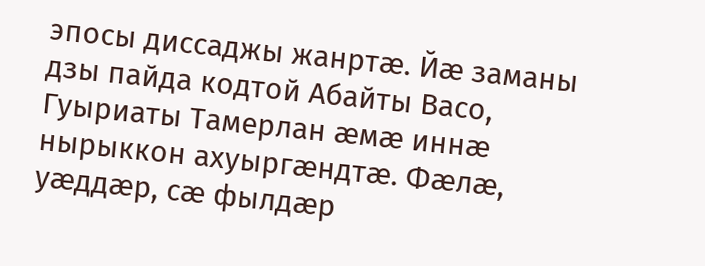эпосы диссаджы жанртӕ. Йӕ заманы дзы пайда кодтой Абайты Васо, Гуыриаты Тамерлан ӕмӕ иннӕ нырыккон ахуыргӕндтӕ. Фӕлӕ, уӕддӕр, сӕ фылдӕр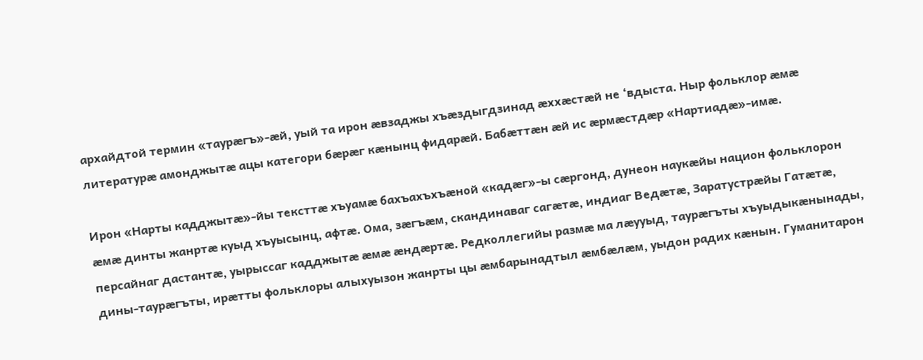архайдтой термин «таурӕгъ»-ӕй, уый та ирон ӕвзаджы хъӕздыгдзинад ӕххӕстӕй не ‘вдыста. Ныр фольклор ӕмӕ литературӕ амонджытӕ ацы категори бӕрӕг кӕнынц фидарӕй. Бабӕттӕн ӕй ис ӕрмӕстдӕр «Нартиадӕ»-имӕ.

Ирон «Нарты кадджытӕ»-йы тексттӕ хъуамӕ бахъахъхъӕной «кадӕг»-ы сӕргонд, дунеон наукӕйы национ фольклорон ӕмӕ динты жанртӕ куыд хъуысынц, афтӕ. Ома, зӕгъӕм, скандинаваг сагӕтӕ, индиаг Ведӕтӕ, Заратустрӕйы Гатӕтӕ, персайнаг дастантӕ, уырыссаг кадджытӕ ӕмӕ ӕндӕртӕ. Редколлегийы размӕ ма лӕууыд, таурӕгъты хъуыдыкӕнынады, дины-таурӕгъты, ирӕтты фольклоры алыхуызон жанрты цы ӕмбарынадтыл ӕмбӕлӕм, уыдон радих кӕнын. Гуманитарон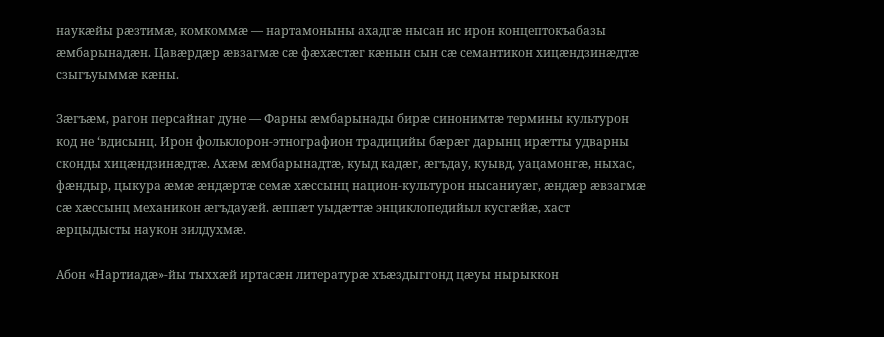наукӕйы рӕзтимӕ, комкоммӕ — нартамоныны ахадгӕ нысан ис ирон концептокъабазы ӕмбарынадӕн. Цавӕрдӕр ӕвзагмӕ сӕ фӕхӕстӕг кӕнын сын сӕ семантикон хицӕндзинӕдтӕ сзыгъуыммӕ кӕны.

Зӕгъӕм, рагон персайнаг дуне — Фарны ӕмбарынады бирӕ синонимтӕ термины культурон код не ‘вдисынц. Ирон фольклорон-этнографион традицийы бӕрӕг дарынц ирӕтты удварны сконды хицӕндзинӕдтӕ. Ахӕм ӕмбарынадтӕ, куыд кадӕг, ӕгъдау, куывд, уацамонгӕ, ныхас, фӕндыр, цыкура ӕмӕ ӕндӕртӕ семӕ хӕссынц национ-культурон нысаниуӕг, ӕндӕр ӕвзагмӕ сӕ хӕссынц механикон ӕгъдауӕй. ӕппӕт уыдӕттӕ энциклопедийыл кусгӕйӕ, хаст ӕрцыдысты наукон зилдухмӕ.

Абон «Нартиадӕ»-йы тыххӕй иртасӕн литературӕ хъӕздыггонд цӕуы нырыккон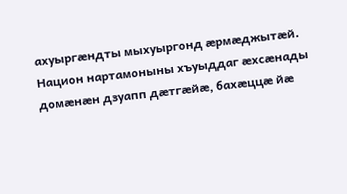ахуыргӕндты мыхуыргонд ӕрмӕджытӕй. Национ нартамоныны хъуыддаг ӕхсӕнады домӕнӕн дзуапп дӕтгӕйӕ, бахӕццӕ йӕ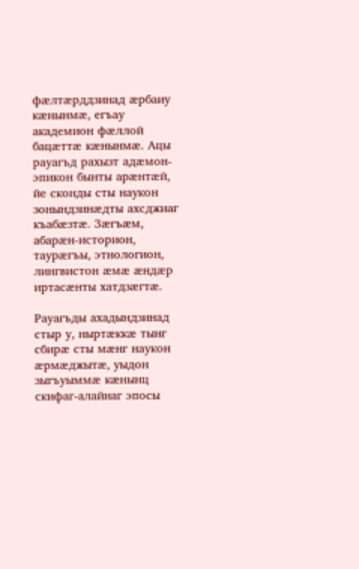фӕлтӕрддзинад ӕрбаиу кӕнынмӕ, егъау академион фӕллой бацӕттӕ кӕнынмӕ. Ацы рауагъд рахызт адӕмон-эпикон бынты арӕнтӕй, йе сконды сты наукон зонындзинӕдты ахсджиаг къабӕзтӕ. Зӕгъӕм, абарӕн-историон, таурӕгъы, этнологион, лингвистон ӕмӕ ӕндӕр иртасӕнты хатдзӕгтӕ.

Рауагъды ахадындзинад стыр у, ныртӕккӕ тынг сбирӕ сты мӕнг наукон ӕрмӕджытӕ, уыдон зыгъуыммӕ кӕнынц скифаг-алайнаг эпосы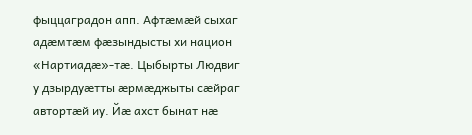фыццаградон апп. Афтӕмӕй сыхаг адӕмтӕм фӕзындысты хи национ «Нартиадӕ»-тӕ. Цыбырты Людвиг у дзырдуӕтты ӕрмӕджыты сӕйраг автортӕй иу. Йӕ ахст бынат нӕ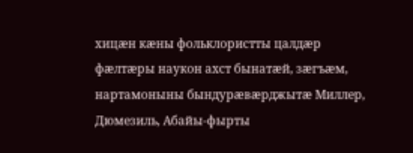хицӕн кӕны фольклористты цалдӕр фӕлтӕры наукон ахст бынатӕй, зӕгъӕм, нартамоныны бындурӕвӕрджытӕ Миллер, Дюмезиль, Абайы-фырты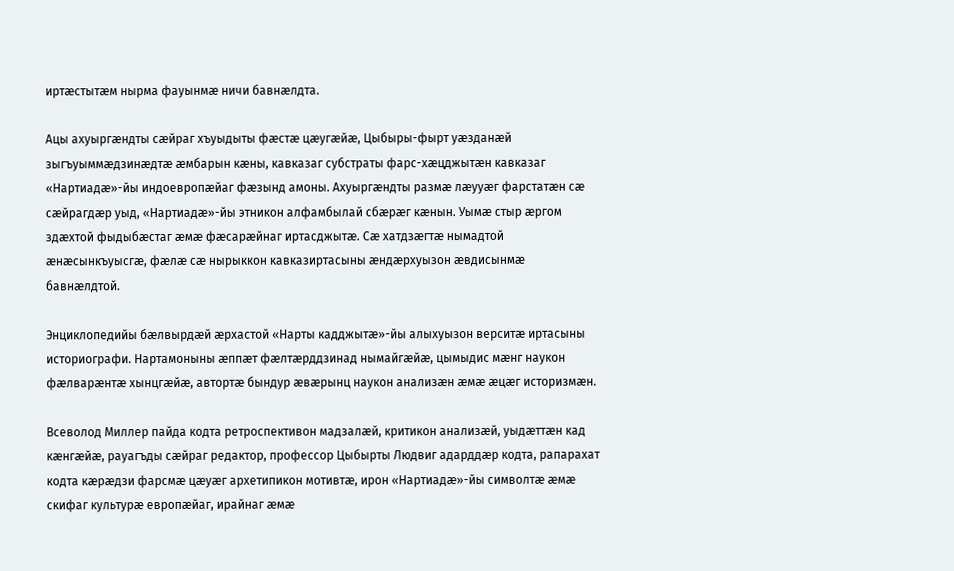иртӕстытӕм нырма фауынмӕ ничи бавнӕлдта.

Ацы ахуыргӕндты сӕйраг хъуыдыты фӕстӕ цӕугӕйӕ, Цыбыры-фырт уӕзданӕй зыгъуыммӕдзинӕдтӕ ӕмбарын кӕны, кавказаг субстраты фарс-хӕцджытӕн кавказаг «Нартиадӕ»-йы индоевропӕйаг фӕзынд амоны. Ахуыргӕндты размӕ лӕууӕг фарстатӕн сӕ сӕйрагдӕр уыд, «Нартиадӕ»-йы этникон алфамбылай сбӕрӕг кӕнын. Уымӕ стыр ӕргом здӕхтой фыдыбӕстаг ӕмӕ фӕсарӕйнаг иртасджытӕ. Сӕ хатдзӕгтӕ нымадтой ӕнӕсынкъуысгӕ, фӕлӕ сӕ нырыккон кавказиртасыны ӕндӕрхуызон ӕвдисынмӕ бавнӕлдтой.

Энциклопедийы бӕлвырдӕй ӕрхастой «Нарты кадджытӕ»-йы алыхуызон верситӕ иртасыны историографи. Нартамоныны ӕппӕт фӕлтӕрддзинад нымайгӕйӕ, цымыдис мӕнг наукон фӕлварӕнтӕ хынцгӕйӕ, автортӕ бындур ӕвӕрынц наукон анализӕн ӕмӕ ӕцӕг историзмӕн.

Всеволод Миллер пайда кодта ретроспективон мадзалӕй, критикон анализӕй, уыдӕттӕн кад кӕнгӕйӕ, рауагъды сӕйраг редактор, профессор Цыбырты Людвиг адарддӕр кодта, рапарахат кодта кӕрӕдзи фарсмӕ цӕуӕг архетипикон мотивтӕ, ирон «Нартиадӕ»-йы символтӕ ӕмӕ скифаг культурӕ европӕйаг, ирайнаг ӕмӕ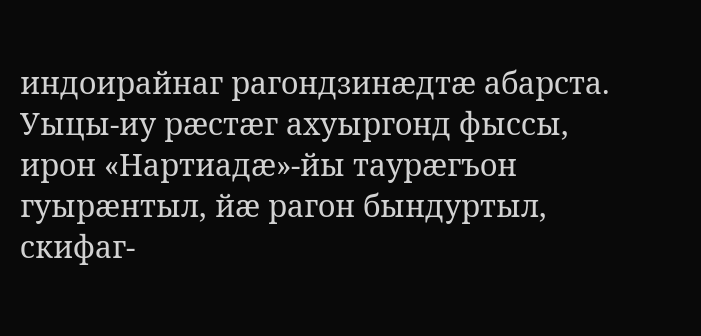индоирайнаг рагондзинӕдтӕ абарста. Уыцы-иу рӕстӕг ахуыргонд фыссы, ирон «Нартиадӕ»-йы таурӕгъон гуырӕнтыл, йӕ рагон бындуртыл, скифаг-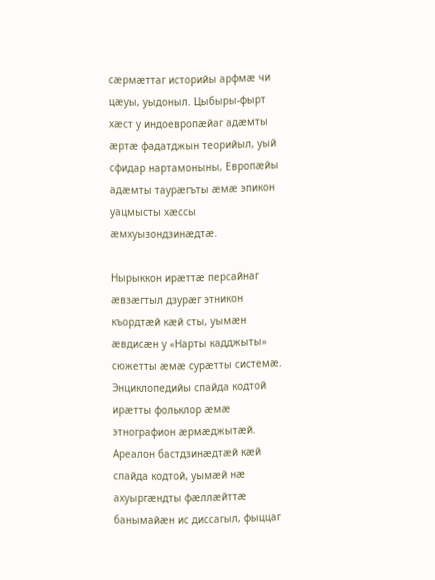сӕрмӕттаг историйы арфмӕ чи цӕуы, уыдоныл. Цыбыры-фырт хӕст у индоевропӕйаг адӕмты ӕртӕ фадатджын теорийыл, уый сфидар нартамоныны, Европӕйы адӕмты таурӕгъты ӕмӕ эпикон уацмысты хӕссы ӕмхуызондзинӕдтӕ.

Нырыккон ирӕттӕ персайнаг ӕвзӕгтыл дзурӕг этникон къордтӕй кӕй сты, уымӕн ӕвдисӕн у «Нарты кадджыты» сюжетты ӕмӕ сурӕтты системӕ. Энциклопедийы спайда кодтой ирӕтты фольклор ӕмӕ этнографион ӕрмӕджытӕй. Ареалон бастдзинӕдтӕй кӕй спайда кодтой, уымӕй нӕ ахуыргӕндты фӕллӕйттӕ банымайӕн ис диссагыл, фыццаг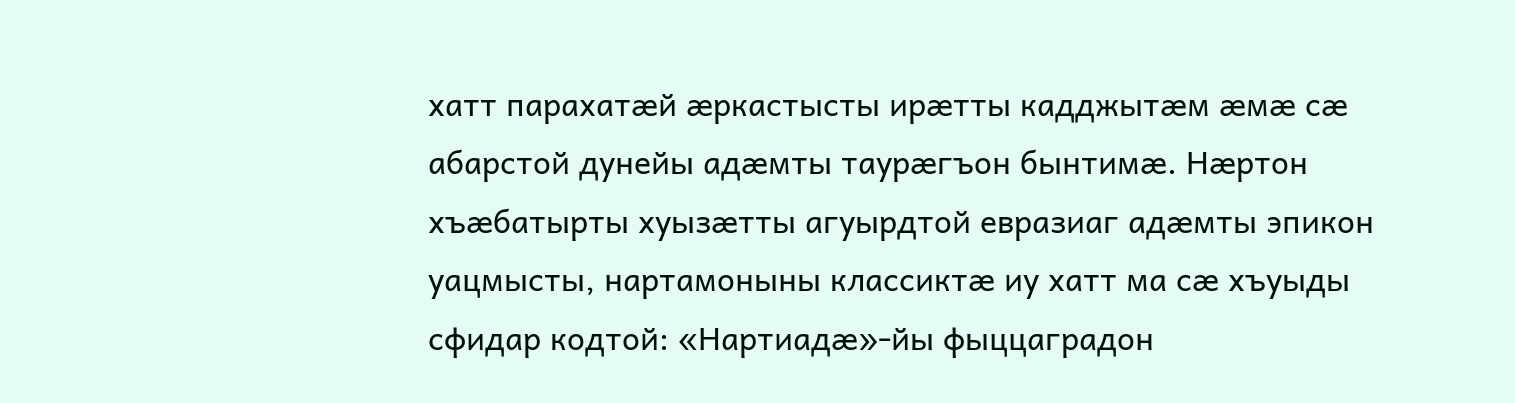хатт парахатӕй ӕркастысты ирӕтты кадджытӕм ӕмӕ сӕ абарстой дунейы адӕмты таурӕгъон бынтимӕ. Нӕртон хъӕбатырты хуызӕтты агуырдтой евразиаг адӕмты эпикон уацмысты, нартамоныны классиктӕ иу хатт ма сӕ хъуыды сфидар кодтой: «Нартиадӕ»-йы фыццаградон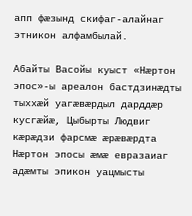апп фӕзынд скифаг-алайнаг этникон алфамбылай.

Абайты Васойы куыст «Нӕртон эпос»-ы ареалон бастдзинӕдты тыххӕй уагӕвӕрдыл дарддӕр кусгӕйӕ, Цыбырты Людвиг кӕрӕдзи фарсмӕ ӕрӕвӕрдта Нӕртон эпосы ӕмӕ евразаиаг адӕмты эпикон уацмысты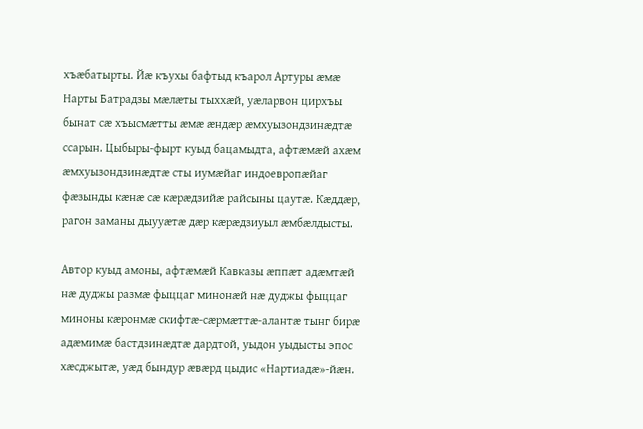хъӕбатырты. Йӕ къухы бафтыд къарол Артуры ӕмӕ Нарты Батрадзы мӕлӕты тыххӕй, уӕларвон цирхъы бынат сӕ хъысмӕтты ӕмӕ ӕндӕр ӕмхуызондзинӕдтӕ ссарын. Цыбыры-фырт куыд бацамыдта, афтӕмӕй ахӕм ӕмхуызондзинӕдтӕ сты иумӕйаг индоевропӕйаг фӕзынды кӕнӕ сӕ кӕрӕдзийӕ райсыны цаутӕ. Кӕддӕр, рагон заманы дыууӕтӕ дӕр кӕрӕдзиуыл ӕмбӕлдысты.

Автор куыд амоны, афтӕмӕй Кавказы ӕппӕт адӕмтӕй нӕ дуджы размӕ фыццаг минонӕй нӕ дуджы фыццаг миноны кӕронмӕ скифтӕ-сӕрмӕттӕ-алантӕ тынг бирӕ адӕмимӕ бастдзинӕдтӕ дардтой, уыдон уыдысты эпос хӕсджытӕ, уӕд бындур ӕвӕрд цыдис «Нартиадӕ»-йӕн.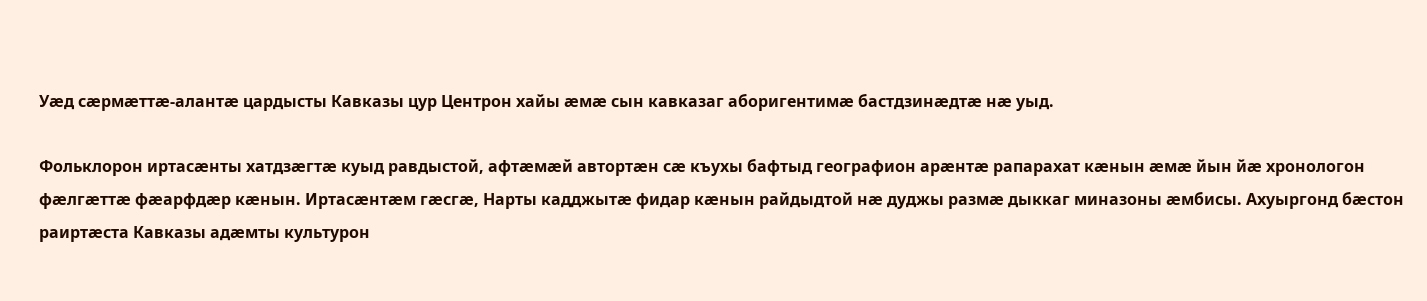Уӕд сӕрмӕттӕ-алантӕ цардысты Кавказы цур Центрон хайы ӕмӕ сын кавказаг аборигентимӕ бастдзинӕдтӕ нӕ уыд.

Фольклорон иртасӕнты хатдзӕгтӕ куыд равдыстой, афтӕмӕй автортӕн сӕ къухы бафтыд географион арӕнтӕ рапарахат кӕнын ӕмӕ йын йӕ хронологон фӕлгӕттӕ фӕарфдӕр кӕнын. Иртасӕнтӕм гӕсгӕ, Нарты кадджытӕ фидар кӕнын райдыдтой нӕ дуджы размӕ дыккаг миназоны ӕмбисы. Ахуыргонд бӕстон раиртӕста Кавказы адӕмты культурон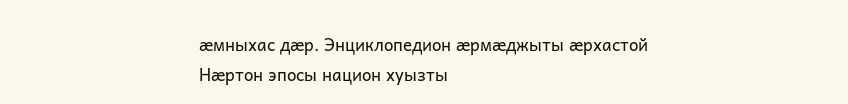ӕмныхас дӕр. Энциклопедион ӕрмӕджыты ӕрхастой Нӕртон эпосы национ хуызты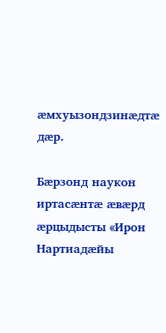ӕмхуызондзинӕдтӕ дӕр.

Бӕрзонд наукон иртасӕнтӕ ӕвӕрд ӕрцыдысты «Ирон Нартиадӕйы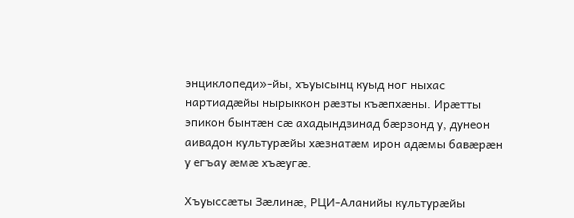энциклопеди»-йы, хъуысынц куыд ног ныхас нартиадӕйы нырыккон рӕзты къӕпхӕны. Ирӕтты эпикон бынтӕн сӕ ахадындзинад бӕрзонд у, дунеон аивадон культурӕйы хӕзнатӕм ирон адӕмы бавӕрӕн у егъау ӕмӕ хъӕугӕ.

Хъуыссӕты Зӕлинӕ, РЦИ-Аланийы культурӕйы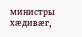министры хӕдивӕг,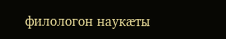филологон наукӕты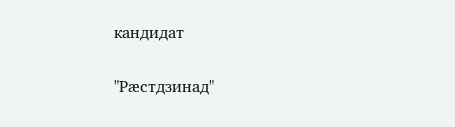кандидат

"Рæстдзинад"